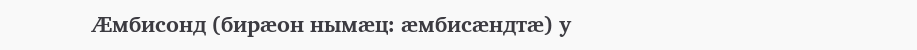Æмбисонд (бирæон нымæц: æмбисæндтæ) у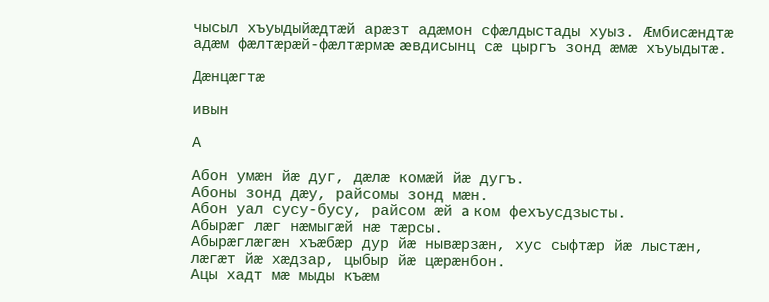чысыл хъуыдыйæдтæй арæзт адæмон сфæлдыстады хуыз. Æмбисæндтæ адæм фæлтæрæй-фæлтæрмæ æвдисынц сæ цыргъ зонд æмæ хъуыдытæ.

Дæнцæгтæ

ивын

А

Абон умæн йæ дуг, дæлæ кoмæй йæ дугъ.
Абоны зонд дæу, райсомы зонд мæн.
Абон уал сусу-бусу, райсом æй a ком фехъусдзысты.
Абырæг лæг нæмыгæй нæ тæрсы.
Абырæглæгæн хъæбæр дур йæ нывæрзæн, хус сыфтæр йæ лыстæн, лæгæт йæ хæдзар, цыбыр йæ цæрæнбон.
Ацы хадт мæ мыды къæм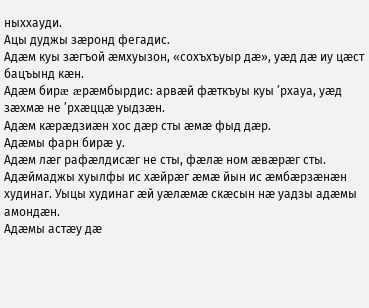ныххауди.
Ацы дуджы зæронд фегадис.
Адæм куы зæгъой æмхуызон, «сохъхъуыр дæ», уæд дæ иу цæст бацъынд кæн.
Адæм бирæ æрæмбырдис: арвæй фæткъуы куы ’рхауа, уæд зæхмæ не ’рхæццæ уыдзæн.
Адæм кæрæдзиæн хос дæр сты æмæ фыд дæр.
Адæмы фарн бирæ у.
Адæм лæг рафæлдисæг не сты, фæлæ ном æвæрæг сты.
Адæймаджы хуылфы ис хæйрæг æмæ йын ис æмбæрзæнæн худинаг. Уыцы худинаг æй уæлæмæ скæсын нæ уадзы адæмы амондæн.
Адæмы астæу дæ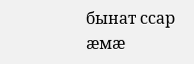бынат ссар æмæ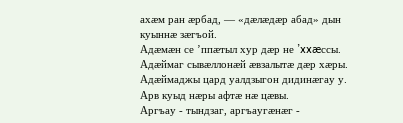ахæм ран æрбад, — «дæлæдæр абад» дын куыннæ зæгъой.
Адæмæн се ’ппæтыл хур дæр не ’xxæссы.
Адæймаг сывæллонæй æвзалытæ дæр хæры.
Адæймаджы цард уалдзыгон дидинæгау у.
Арв куыд нæры афтæ нæ цæвы.
Аргъау - тындзаг, аргъаугæнæг -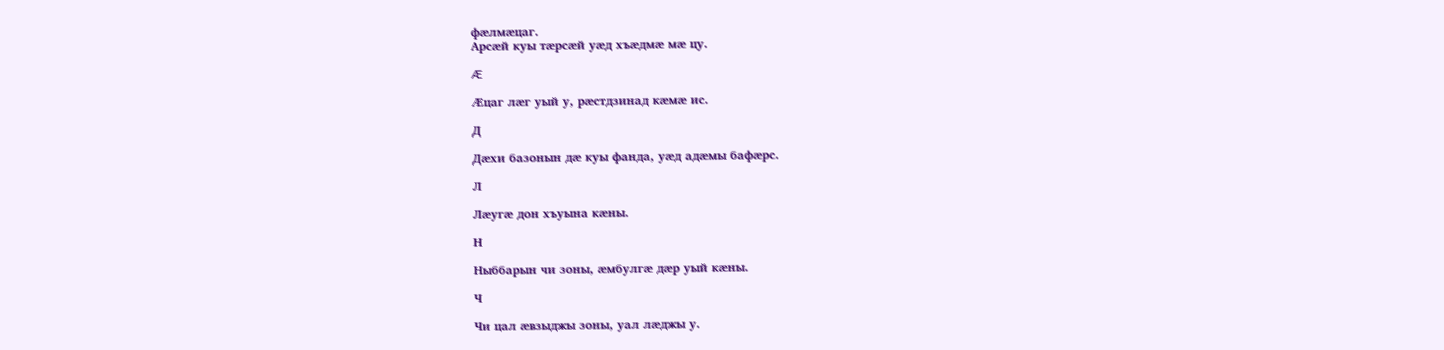фæлмæцаг.
Арсæй куы тæрсæй уæд хъæдмæ мæ цу.

Æ

Æцаг лæг уый у, рæстдзинад кæмæ ис.

Д

Дæхи базонын дæ куы фанда, уæд адæмы бафæрс.

Л

Лæугæ дон хъуына кæны.

Н

Ныббарын чи зоны, æмбулгæ дæр уый кæны.

Ч

Чи цал æвзыджы зоны, уал лæджы у.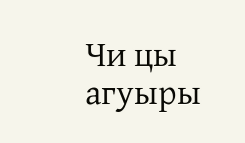Чи цы агуыры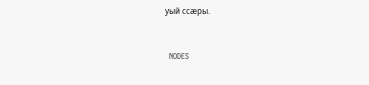уый ссæры.


  NODES